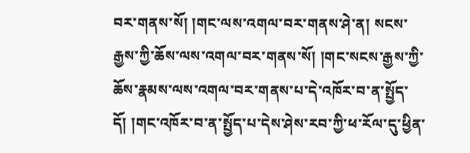བར་གནས་སོ། །གང་ལས་འགལ་བར་གནས་ཤེ་ན། སངས་རྒྱས་ཀྱི་ཆོས་ལས་འགལ་བར་གནས་སོ། །གང་སངས་རྒྱས་ཀྱི་ཆོས་རྣམས་ལས་འགལ་བར་གནས་པ་དེ་འཁོར་བ་ན་སྤྱོད་དོ། །གང་འཁོར་བ་ན་སྤྱོད་པ་དེས་ཤེས་རབ་ཀྱི་ཕ་རོལ་དུ་ཕྱིན་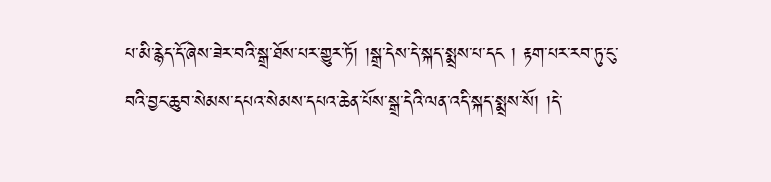པ་མི་རྙེད་དོ་ཞེས་ཟེར་བའི་སྒྲ་ཐོས་པར་གྱུར་ཏོ། །སྒྲ་དེས་དེ་སྐད་སྨྲས་པ་དང ། རྟག་པར་རབ་ཏུ་ངུ་བའི་བྱང་ཆུབ་སེམས་དཔའ་སེམས་དཔའ་ཆེན་པོས་སྒྲ་དེའི་ལན་འདི་སྐད་སྨྲས་སོ། །དེ་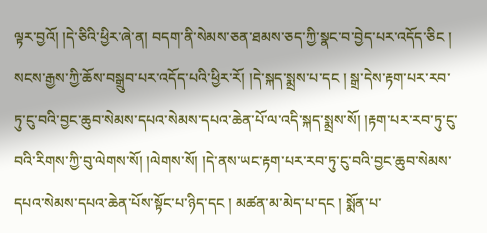ལྟར་བྱའོ། །དེ་ཅིའི་ཕྱིར་ཞེ་ན། བདག་ནི་སེམས་ཅན་ཐམས་ཅད་ཀྱི་སྣང་བ་བྱེད་པར་འདོད་ཅིང ། སངས་རྒྱས་ཀྱི་ཆོས་བསྒྲུབ་པར་འདོད་པའི་ཕྱིར་རོ། །དེ་སྐད་སྨྲས་པ་དང ། སྒྲ་དེས་རྟག་པར་རབ་ཏུ་ངུ་བའི་བྱང་ཆུབ་སེམས་དཔའ་སེམས་དཔའ་ཆེན་པོ་ལ་འདི་སྐད་སྨྲས་སོ། །རྟག་པར་རབ་ཏུ་ངུ་བའི་རིགས་ཀྱི་བུ་ལེགས་སོ། །ལེགས་སོ། །དེ་ནས་ཡང་རྟག་པར་རབ་ཏུ་ངུ་བའི་བྱང་ཆུབ་སེམས་དཔའ་སེམས་དཔའ་ཆེན་པོས་སྟོང་པ་ཉིད་དང ། མཚན་མ་མེད་པ་དང ། སྨོན་པ་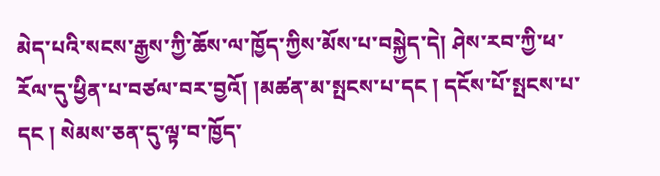མེད་པའི་སངས་རྒྱས་ཀྱི་ཆོས་ལ་ཁྱོད་ཀྱིས་མོས་པ་བསྐྱེད་དེ། ཤེས་རབ་ཀྱི་ཕ་རོལ་དུ་ཕྱིན་པ་བཙལ་བར་བྱའོ། །མཚན་མ་སྤངས་པ་དང ། དངོས་པོ་སྤངས་པ་དང ། སེམས་ཅན་དུ་ལྟ་བ་ཁྱོད་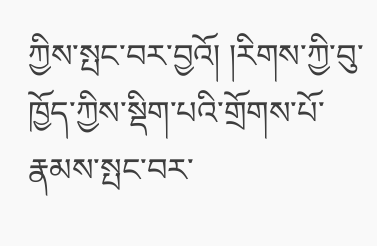ཀྱིས་སྤང་བར་བྱའོ། །རིགས་ཀྱི་བུ་ཁྱོད་ཀྱིས་སྡིག་པའི་གྲོགས་པོ་རྣམས་སྤང་བར་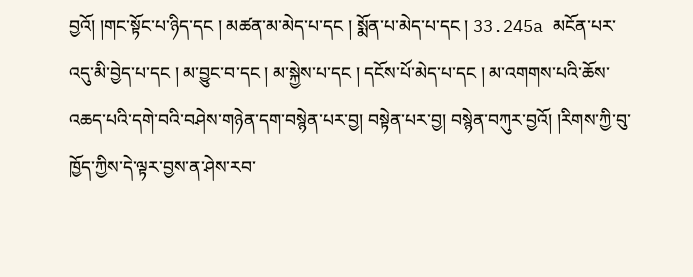བྱའོ། །གང་སྟོང་པ་ཉིད་དང ། མཚན་མ་མེད་པ་དང ། སྨོན་པ་མེད་པ་དང ། 33.245a མངོན་པར་འདུ་མི་བྱེད་པ་དང ། མ་བྱུང་བ་དང ། མ་སྐྱེས་པ་དང ། དངོས་པོ་མེད་པ་དང ། མ་འགགས་པའི་ཆོས་འཆད་པའི་དགེ་བའི་བཤེས་གཉེན་དག་བསྙེན་པར་བྱ། བསྟེན་པར་བྱ། བསྙེན་བཀུར་བྱའོ། །རིགས་ཀྱི་བུ་ཁྱོད་ཀྱིས་དེ་ལྟར་བྱས་ན་ཤེས་རབ་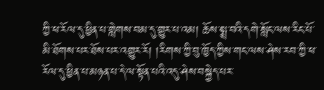ཀྱི་ཕ་རོལ་དུ་ཕྱིན་པ་གླེགས་བམ་དུ་གྱུར་པ་འམ། ཆོས་སྨྲ་བའི་དགེ་སློང་ལས་རིང་པོ་མི་ཐོགས་པར་ཐོས་པར་འགྱུར་རོ། །རིགས་ཀྱི་བུ་ཁྱོད་ཀྱིས་གང་ལས་ཤེས་རབ་ཀྱི་ཕ་རོལ་དུ་ཕྱིན་པ་མཉན་པ་དེ་ལ་སྟོན་པའི་འདུ་ཤེས་བསྐྱེད་པར་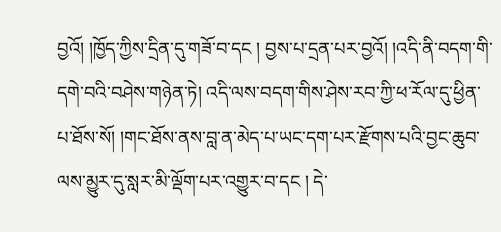བྱའོ། །ཁྱོད་ཀྱིས་དྲིན་དུ་གཟོ་བ་དང ། བྱས་པ་དྲན་པར་བྱའོ། །འདི་ནི་བདག་གི་དགེ་བའི་བཤེས་གཉེན་ཏེ། འདི་ལས་བདག་གིས་ཤེས་རབ་ཀྱི་ཕ་རོལ་དུ་ཕྱིན་པ་ཐོས་སོ། །གང་ཐོས་ནས་བླ་ན་མེད་པ་ཡང་དག་པར་རྫོགས་པའི་བྱང་ཆུབ་ལས་མྱུར་དུ་སླར་མི་ལྡོག་པར་འགྱུར་བ་དང ། དེ་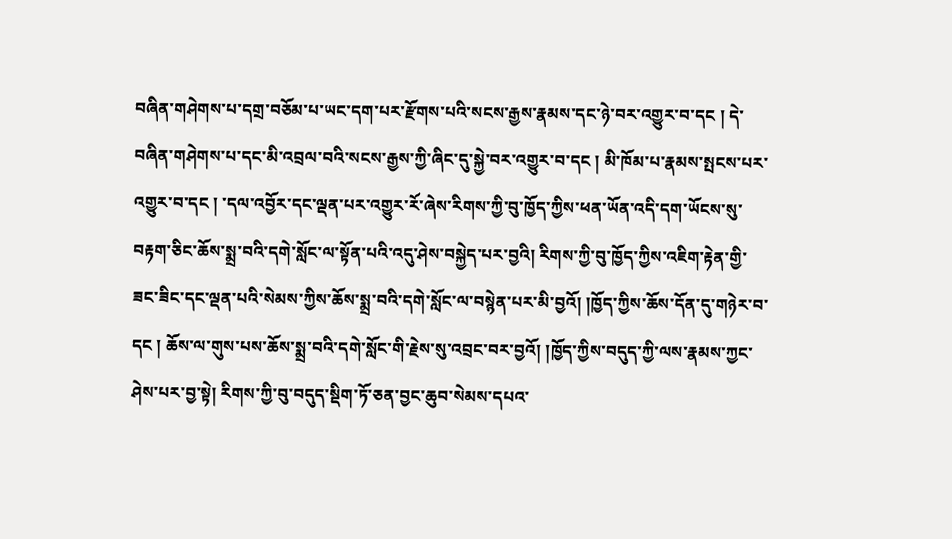བཞིན་གཤེགས་པ་དགྲ་བཅོམ་པ་ཡང་དག་པར་རྫོགས་པའི་སངས་རྒྱས་རྣམས་དང་ཉེ་བར་འགྱུར་བ་དང ། དེ་བཞིན་གཤེགས་པ་དང་མི་འབྲལ་བའི་སངས་རྒྱས་ཀྱི་ཞིང་དུ་སྐྱེ་བར་འགྱུར་བ་དང ། མི་ཁོམ་པ་རྣམས་སྤངས་པར་འགྱུར་བ་དང ། ་དལ་འབྱོར་དང་ལྡན་པར་འགྱུར་རོ་ཞེས་རིགས་ཀྱི་བུ་ཁྱོད་ཀྱིས་ཕན་ཡོན་འདི་དག་ཡོངས་སུ་བརྟག་ཅིང་ཆོས་སྨྲ་བའི་དགེ་སློང་ལ་སྟོན་པའི་འདུ་ཤེས་བསྐྱེད་པར་བྱའི། རིགས་ཀྱི་བུ་ཁྱོད་ཀྱིས་འཇིག་རྟེན་གྱི་ཟང་ཟིང་དང་ལྡན་པའི་སེམས་ཀྱིས་ཆོས་སྨྲ་བའི་དགེ་སློང་ལ་བསྙེན་པར་མི་བྱའོ། །ཁྱོད་ཀྱིས་ཆོས་དོན་དུ་གཉེར་བ་དང ། ཆོས་ལ་གུས་པས་ཆོས་སྨྲ་བའི་དགེ་སློང་གི་རྗེས་སུ་འབྲང་བར་བྱའོ། །ཁྱོད་ཀྱིས་བདུད་ཀྱི་ལས་རྣམས་ཀྱང་ཤེས་པར་བྱ་སྟེ། རིགས་ཀྱི་བུ་བདུད་སྡིག་ཏོ་ཅན་བྱང་ཆུབ་སེམས་དཔའ་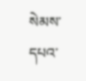སེམས་དཔའ་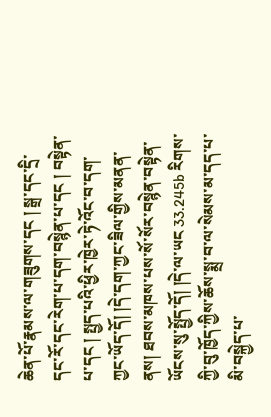ཆེན་པོ་རྣམས་ལ་གཟུགས་དང ། སྒྲ་དང་དྲི་དང་རོ་དང་རེག་པ་དག་བསྙེན་པ་དང ། བསྟེན་པ་དང ། སྤྱད་པའི་ཕྱིར་ཁྱེར་ཏེ་འོང་བ་དག་ཀྱང་ཡོད་དོ། །དེ་དག་ཀྱང་ཟིལ་གྱིས་མནན་ནས། ཐབས་མཁས་པས་སོ་སོར་བསྙེན་བསྟེན་ཡོངས་སུ་སྤྱོད་དོ། །དེ་ལ་ཡང 33.245b རིགས་ཀྱི་བུ་ཁྱོད་ཀྱིས་ཆོས་སྨྲ་བ་ལ་སེམས་མ་དད་པ་མི་བསྐྱེད་པ་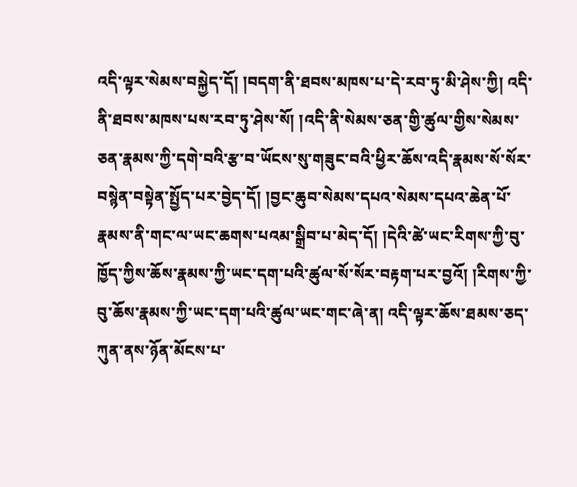འདི་ལྟར་སེམས་བསྐྱེད་དོ། །བདག་ནི་ཐབས་མཁས་པ་དེ་རབ་ཏུ་མི་ཤེས་ཀྱི། འདི་ནི་ཐབས་མཁས་པས་རབ་ཏུ་ཤེས་སོ། །འདི་ནི་སེམས་ཅན་གྱི་ཚུལ་གྱིས་སེམས་ཅན་རྣམས་ཀྱི་དགེ་བའི་རྩ་བ་ཡོངས་སུ་གཟུང་བའི་ཕྱིར་ཆོས་འདི་རྣམས་སོ་སོར་བསྙེན་བསྟེན་སྤྱོད་པར་བྱེད་དོ། །བྱང་ཆུབ་སེམས་དཔའ་སེམས་དཔའ་ཆེན་པོ་རྣམས་ནི་གང་ལ་ཡང་ཆགས་པའམ་སྒྲིབ་པ་མེད་དོ། །དེའི་ཚེ་ཡང་རིགས་ཀྱི་བུ་ཁྱོད་ཀྱིས་ཆོས་རྣམས་ཀྱི་ཡང་དག་པའི་ཚུལ་སོ་སོར་བརྟག་པར་བྱའོ། །རིགས་ཀྱི་བུ་ཆོས་རྣམས་ཀྱི་ཡང་དག་པའི་ཚུལ་ཡང་གང་ཞེ་ན། འདི་ལྟར་ཆོས་ཐམས་ཅད་ཀུན་ནས་ཉོན་མོངས་པ་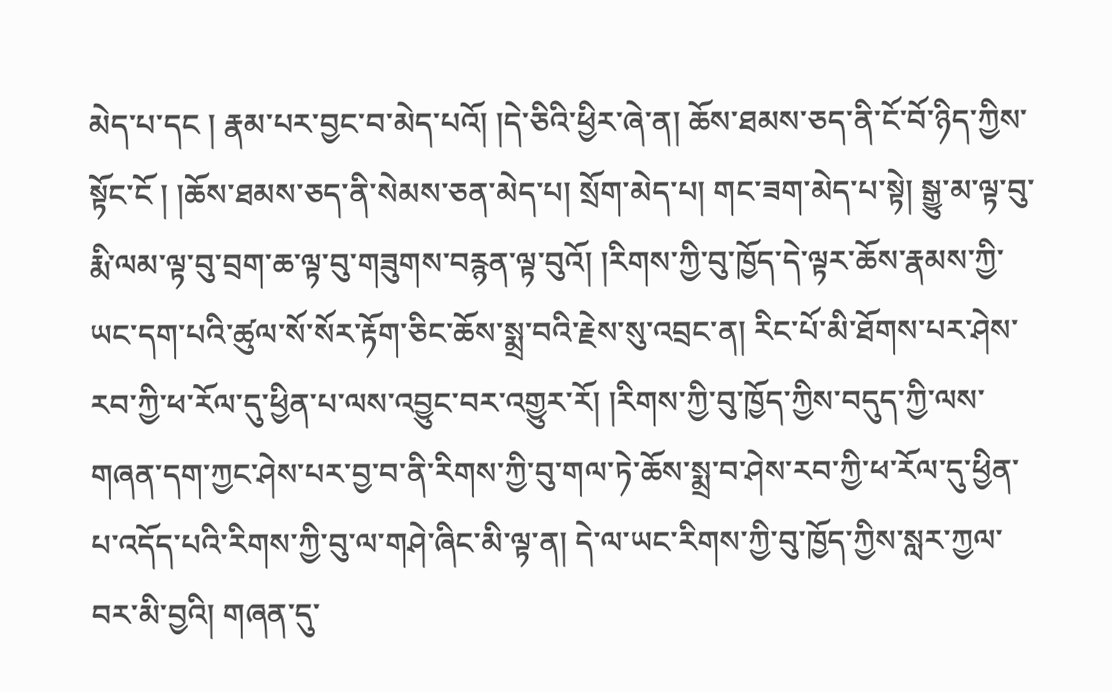མེད་པ་དང ། རྣམ་པར་བྱང་བ་མེད་པའོ། །དེ་ཅིའི་ཕྱིར་ཞེ་ན། ཆོས་ཐམས་ཅད་ནི་ངོ་བོ་ཉིད་ཀྱིས་སྟོང་ངོ ། །ཆོས་ཐམས་ཅད་ནི་སེམས་ཅན་མེད་པ། སྲོག་མེད་པ། གང་ཟག་མེད་པ་སྟེ། སྒྱུ་མ་ལྟ་བུ་རྨི་ལམ་ལྟ་བུ་བྲག་ཆ་ལྟ་བུ་གཟུགས་བརྙན་ལྟ་བུའོ། །རིགས་ཀྱི་བུ་ཁྱོད་དེ་ལྟར་ཆོས་རྣམས་ཀྱི་ཡང་དག་པའི་ཚུལ་སོ་སོར་རྟོག་ཅིང་ཆོས་སྨྲ་བའི་རྗེས་སུ་འབྲང་ན། རིང་པོ་མི་ཐོགས་པར་ཤེས་རབ་ཀྱི་ཕ་རོལ་དུ་ཕྱིན་པ་ལས་འབྱུང་བར་འགྱུར་རོ། །རིགས་ཀྱི་བུ་ཁྱོད་ཀྱིས་བདུད་ཀྱི་ལས་གཞན་དག་ཀྱང་ཤེས་པར་བྱ་བ་ནི་རིགས་ཀྱི་བུ་གལ་ཏེ་ཆོས་སྨྲ་བ་ཤེས་རབ་ཀྱི་ཕ་རོལ་དུ་ཕྱིན་པ་འདོད་པའི་རིགས་ཀྱི་བུ་ལ་གཤེ་ཞིང་མི་ལྟ་ན། དེ་ལ་ཡང་རིགས་ཀྱི་བུ་ཁྱོད་ཀྱིས་སླར་ཀྱལ་བར་མི་བྱའི། གཞན་དུ་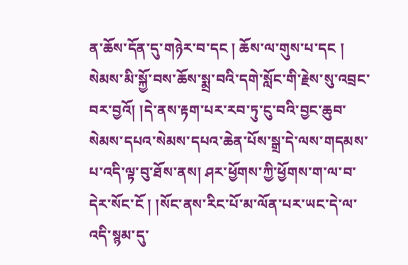ན་ཆོས་དོན་དུ་གཉེར་བ་དང ། ཆོས་ལ་གུས་པ་དང ། སེམས་མི་སྐྱོ་བས་ཆོས་སྨྲ་བའི་དགེ་སློང་གི་རྗེས་སུ་འབྲང་བར་བྱའོ། །དེ་ནས་རྟག་པར་རབ་ཏུ་ངུ་བའི་བྱང་ཆུབ་སེམས་དཔའ་སེམས་དཔའ་ཆེན་པོས་སྒྲ་དེ་ལས་གདམས་པ་འདི་ལྟ་བུ་ཐོས་ནས། ཤར་ཕྱོགས་ཀྱི་ཕྱོགས་ག་ལ་བ་དེར་སོང་ངོ ། །སོང་ནས་རིང་པོ་མ་ལོན་པར་ཡང་དེ་ལ་འདི་སྙམ་དུ་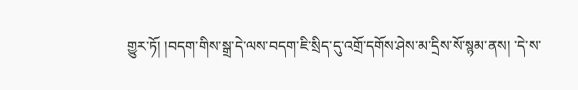གྱུར་ཏོ། །བདག་གིས་སྒྲ་དེ་ལས་བདག་ཇི་སྲིད་དུ་འགྲོ་དགོས་ཤེས་མ་དྲིས་སོ་སྙམ་ནས། ་དེ་ས་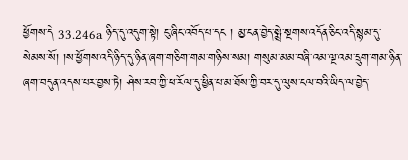ཕྱོགས་དེ 33.246a ཉིད་དུ་འདུག་སྟེ། ངུ་ཞིང་འབོད་པ་དང ། མྱ་ངན་བྱེད་སྨྲེ་སྔགས་འདོན་ཅིང་འདི་སྙམ་དུ་སེམས་སོ། །ས་ཕྱོགས་འདི་ཉིད་དུ་ཉིན་ཞག་གཅིག་གམ་གཉིས་སམ། གསུམ་མམ་བཞི་འམ་ལྔ་འམ་དྲུག་གམ་ཉིན་ཞག་བདུན་འདས་པར་བྱས་ཏེ། ཤེས་རབ་ཀྱི་ཕ་རོལ་དུ་ཕྱིན་པ་མ་ཐོས་ཀྱི་བར་དུ་ལུས་ངལ་བའི་ཡིད་ལ་བྱེད་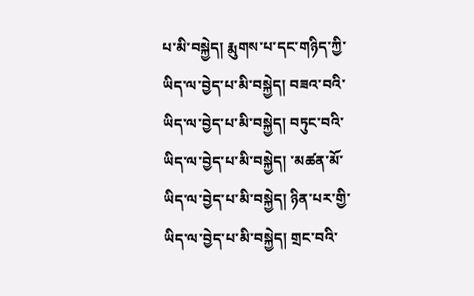པ་མི་བསྐྱེད། རྨུགས་པ་དང་གཉིད་ཀྱི་ཡིད་ལ་བྱེད་པ་མི་བསྐྱེད། བཟའ་བའི་ཡིད་ལ་བྱེད་པ་མི་བསྐྱེད། བཏུང་བའི་ཡིད་ལ་བྱེད་པ་མི་བསྐྱེད། ་མཚན་མོ་ཡིད་ལ་བྱེད་པ་མི་བསྐྱེད། ཉིན་པར་གྱི་ཡིད་ལ་བྱེད་པ་མི་བསྐྱེད། གྲང་བའི་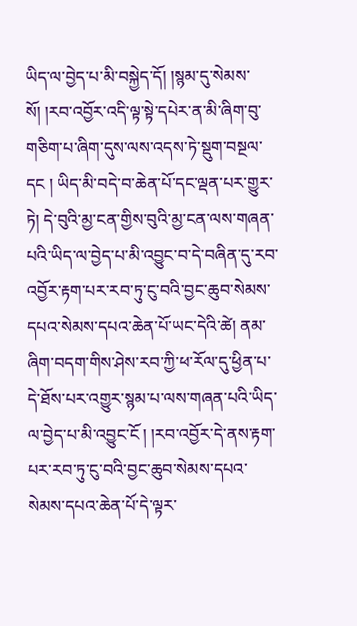ཡིད་ལ་བྱེད་པ་མི་བསྐྱེད་དོ། །སྙམ་དུ་སེམས་སོ། །རབ་འབྱོར་འདི་ལྟ་སྟེ་དཔེར་ན་མི་ཞིག་བུ་གཅིག་པ་ཞིག་དུས་ལས་འདས་ཏེ་སྡུག་བསྔལ་དང ། ཡིད་མི་བདེ་བ་ཆེན་པོ་དང་ལྡན་པར་གྱུར་ཏེ། དེ་བུའི་མྱ་ངན་གྱིས་བུའི་མྱ་ངན་ལས་གཞན་པའི་ཡིད་ལ་བྱེད་པ་མི་འབྱུང་བ་དེ་བཞིན་དུ་རབ་འབྱོར་རྟག་པར་རབ་ཏུ་ངུ་བའི་བྱང་ཆུབ་སེམས་དཔའ་སེམས་དཔའ་ཆེན་པོ་ཡང་དེའི་ཚེ། ནམ་ཞིག་བདག་གིས་ཤེས་རབ་ཀྱི་ཕ་རོལ་དུ་ཕྱིན་པ་དེ་ཐོས་པར་འགྱུར་སྙམ་པ་ལས་གཞན་པའི་ཡིད་ལ་བྱེད་པ་མི་འབྱུང་ངོ ། །རབ་འབྱོར་དེ་ནས་རྟག་པར་རབ་ཏུ་ངུ་བའི་བྱང་ཆུབ་སེམས་དཔའ་སེམས་དཔའ་ཆེན་པོ་དེ་ལྟར་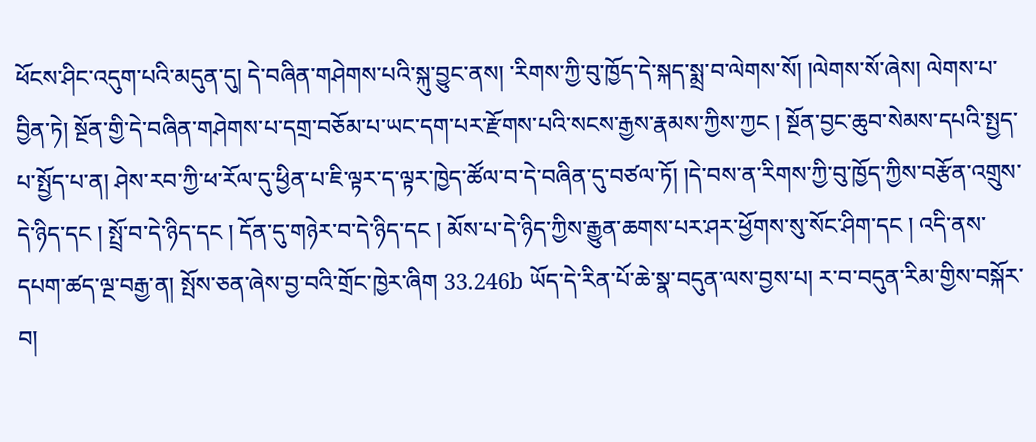ཕོངས་ཤིང་འདུག་པའི་མདུན་དུ། དེ་བཞིན་གཤེགས་པའི་སྐུ་བྱུང་ནས། ་རིགས་ཀྱི་བུ་ཁྱོད་དེ་སྐད་སྨྲ་བ་ལེགས་སོ། །ལེགས་སོ་ཞེས། ལེགས་པ་བྱིན་ཏེ། སྔོན་གྱི་དེ་བཞིན་གཤེགས་པ་དགྲ་བཅོམ་པ་ཡང་དག་པར་རྫོགས་པའི་སངས་རྒྱས་རྣམས་ཀྱིས་ཀྱང ། སྔོན་བྱང་ཆུབ་སེམས་དཔའི་སྤྱད་པ་སྤྱོད་པ་ན། ཤེས་རབ་ཀྱི་ཕ་རོལ་དུ་ཕྱིན་པ་ཇི་ལྟར་ད་ལྟར་ཁྱེད་ཚོལ་བ་དེ་བཞིན་དུ་བཙལ་ཏོ། །དེ་བས་ན་རིགས་ཀྱི་བུ་ཁྱོད་ཀྱིས་བརྩོན་འགྲུས་དེ་ཉིད་དང ། སྤྲོ་བ་དེ་ཉིད་དང ། དོན་དུ་གཉེར་བ་དེ་ཉིད་དང ། མོས་པ་དེ་ཉིད་ཀྱིས་རྒྱུན་ཆགས་པར་ཤར་ཕྱོགས་སུ་སོང་ཤིག་དང ། འདི་ནས་དཔག་ཚད་ལྔ་བརྒྱ་ན། སྤོས་ཅན་ཞེས་བྱ་བའི་གྲོང་ཁྱེར་ཞིག 33.246b ཡོད་དེ་རིན་པོ་ཆེ་སྣ་བདུན་ལས་བྱས་པ། ར་བ་བདུན་རིམ་གྱིས་བསྐོར་བ།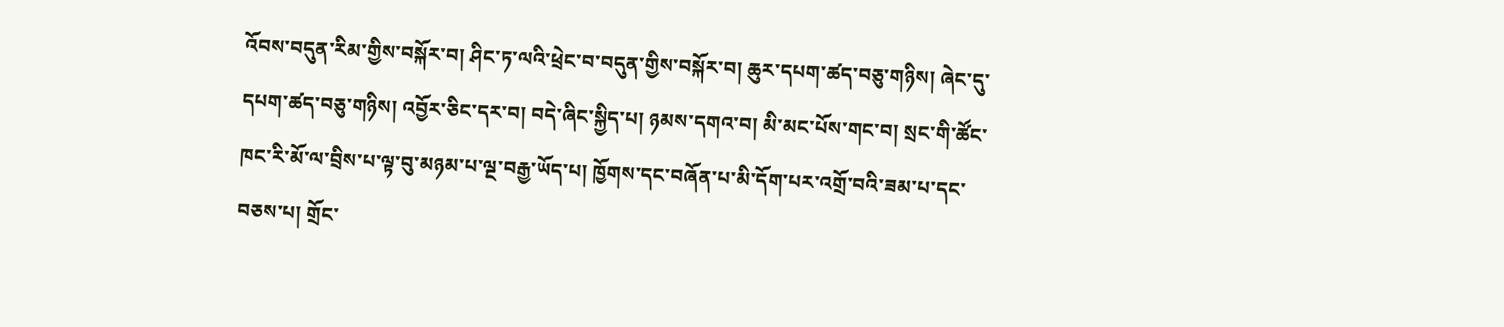འོབས་བདུན་རིམ་གྱིས་བསྐོར་བ། ཤིང་ཏ་ལའི་ཕྲེང་བ་བདུན་གྱིས་བསྐོར་བ། ཆུར་དཔག་ཚད་བཅུ་གཉིས། ཞེང་དུ་དཔག་ཚད་བཅུ་གཉིས། འབྱོར་ཅིང་དར་བ། བདེ་ཞིང་སྐྱིད་པ། ཉམས་དགའ་བ། མི་མང་པོས་གང་བ། སྲང་གི་ཚོང་ཁང་རི་མོ་ལ་བྲིས་པ་ལྟ་བུ་མཉམ་པ་ལྔ་བརྒྱ་ཡོད་པ། ཁྱོགས་དང་བཞོན་པ་མི་དོག་པར་འགྲོ་བའི་ཟམ་པ་དང་བཅས་པ། གྲོང་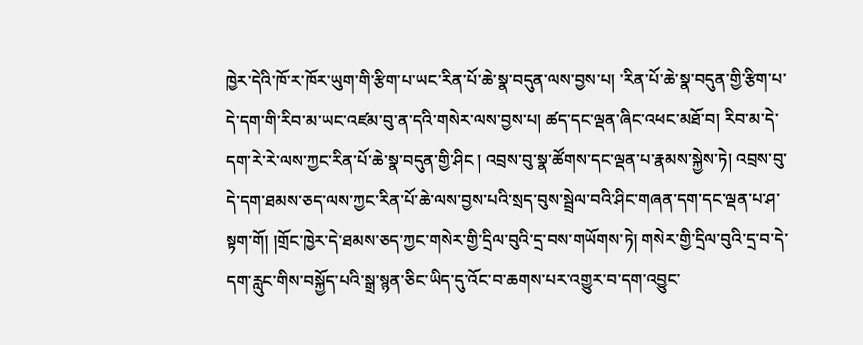ཁྱེར་དེའི་ཁོ་ར་ཁོར་ཡུག་གི་རྩིག་པ་ཡང་རིན་པོ་ཆེ་སྣ་བདུན་ལས་བྱས་པ། ་རིན་པོ་ཆེ་སྣ་བདུན་གྱི་རྩིག་པ་དེ་དག་གི་རིབ་མ་ཡང་འཛམ་བུ་ན་དའི་གསེར་ལས་བྱས་པ། ཚད་དང་ལྡན་ཞིང་འཕང་མཐོ་བ། རིབ་མ་དེ་དག་རེ་རེ་ལས་ཀྱང་རིན་པོ་ཆེ་སྣ་བདུན་གྱི་ཤིང ། འབྲས་བུ་སྣ་ཚོགས་དང་ལྡན་པ་རྣམས་སྐྱེས་ཏེ། འབྲས་བུ་དེ་དག་ཐམས་ཅད་ལས་ཀྱང་རིན་པོ་ཆེ་ལས་བྱས་པའི་སྲད་བུས་སྦྲེལ་བའི་ཤིང་གཞན་དག་དང་ལྡན་པ་ཤ་སྟག་གོ། །གྲོང་ཁྱེར་དེ་ཐམས་ཅད་ཀྱང་གསེར་གྱི་དྲིལ་བུའི་དྲ་བས་གཡོགས་ཏེ། གསེར་གྱི་དྲིལ་བུའི་དྲ་བ་དེ་དག་རླུང་གིས་བསྐྱོད་པའི་སྒྲ་སྙན་ཅིང་ཡིད་དུ་འོང་བ་ཆགས་པར་འགྱུར་བ་དག་འབྱུང་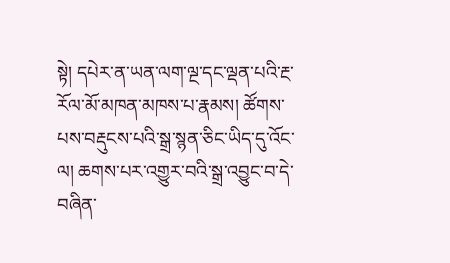སྟེ། དཔེར་ན་ཡན་ལག་ལྔ་དང་ལྡན་པའི་རྔ་རོལ་མོ་མཁན་མཁས་པ་རྣམས། ཚོགས་པས་བརྡུངས་པའི་སྒྲ་སྙན་ཅིང་ཡིད་དུ་འོང་ལ། ཆགས་པར་འགྱུར་བའི་སྒྲ་འབྱུང་བ་དེ་བཞིན་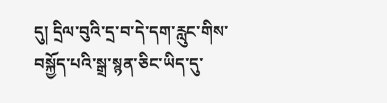དུ། དྲིལ་བུའི་དྲ་བ་དེ་དག་རླུང་གིས་བསྐྱོད་པའི་སྒྲ་སྙན་ཅིང་ཡིད་དུ་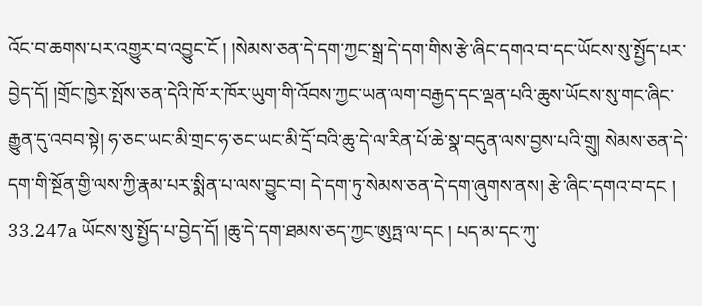འོང་བ་ཆགས་པར་འགྱུར་བ་འབྱུང་ངོ ། །སེམས་ཅན་དེ་དག་ཀྱང་སྒྲ་དེ་དག་གིས་རྩེ་ཞིང་དགའ་བ་དང་ཡོངས་སུ་སྤྱོད་པར་བྱེད་དོ། །གྲོང་ཁྱེར་སྤོས་ཅན་དེའི་ཁོ་ར་ཁོར་ཡུག་གི་འོབས་ཀྱང་ཡན་ལག་བརྒྱད་དང་ལྡན་པའི་ཆུས་ཡོངས་སུ་གང་ཞིང་རྒྱུན་དུ་འབབ་སྟེ། ཧ་ཅང་ཡང་མི་གྲང་ཧ་ཅང་ཡང་མི་དྲོ་བའི་ཆུ་དེ་ལ་རིན་པོ་ཆེ་སྣ་བདུན་ལས་བྱས་པའི་གྲུ། སེམས་ཅན་དེ་དག་གི་སྔོན་གྱི་ལས་ཀྱི་རྣམ་པར་སྨིན་པ་ལས་བྱུང་བ། དེ་དག་ཏུ་སེམས་ཅན་དེ་དག་ཞུགས་ནས། རྩེ་ཞིང་དགའ་བ་དང ། 33.247a ཡོངས་སུ་སྤྱོད་པ་བྱེད་དོ། །ཆུ་དེ་དག་ཐམས་ཅད་ཀྱང་ཨུཏྤ་ལ་དང ། པད་མ་དང་ཀུ་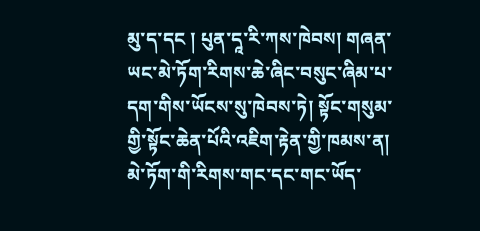མུ་ད་དང ། པུན་དཱ་རི་ཀས་ཁེབས། གཞན་ཡང་མེ་ཏོག་རིགས་ཆེ་ཞིང་བསུང་ཞིམ་པ་དག་གིས་ཡོངས་སུ་ཁེབས་ཏེ། སྟོང་གསུམ་གྱི་སྟོང་ཆེན་པོའི་འཇིག་རྟེན་གྱི་ཁམས་ན། མེ་ཏོག་གི་རིགས་གང་དང་གང་ཡོད་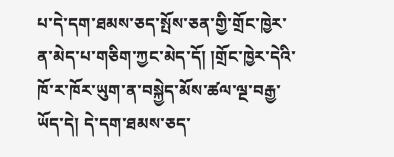པ་དེ་དག་ཐམས་ཅད་སྤོས་ཅན་གྱི་གྲོང་ཁྱེར་ན་མེད་པ་གཅིག་ཀྱང་མེད་དོ། །གྲོང་ཁྱེར་དེའི་ཁོ་ར་ཁོར་ཡུག་ན་བསྐྱེད་མོས་ཚལ་ལྔ་བརྒྱ་ཡོད་དེ། དེ་དག་ཐམས་ཅད་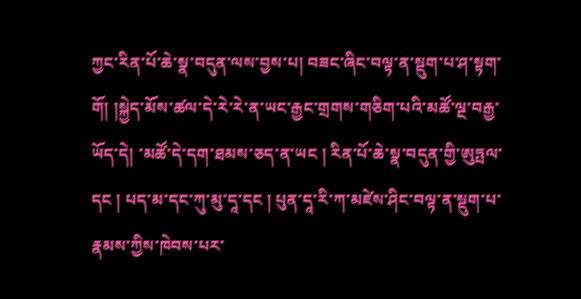ཀྱང་རིན་པོ་ཆེ་སྣ་བདུན་ལས་བྱས་པ། བཟང་ཞིང་བལྟ་ན་སྡུག་པ་ཤ་སྟག་གོ། །སྐྱེད་མོས་ཚལ་དེ་རེ་རེ་ན་ཡང་རྒྱང་གྲགས་གཅིག་པའི་མཚོ་ལྔ་བརྒྱ་ཡོད་དེ། ་མཚོ་དེ་དག་ཐམས་ཅད་ན་ཡང ། རིན་པོ་ཆེ་སྣ་བདུན་གྱི་ཨུཏྤལ་དང ། པད་མ་དང་ཀུ་མུ་དཱ་དང ། པུན་དཱ་རི་ཀ་མཛེས་ཤིང་བལྟ་ན་སྡུག་པ་རྣམས་ཀྱིས་ཁེབས་པར་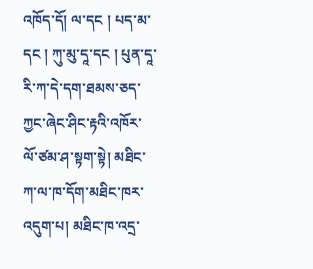འཁོད་དོ། ལ་དང ། པད་མ་དང ། ཀུ་མུ་དཱ་དང ། པུན་དཱ་རི་ཀ་དེ་དག་ཐམས་ཅད་ཀྱང་ཞེང་ཤིང་རྟའི་འཁོར་ལོ་ཙམ་ཤ་སྟག་སྟེ། མཐིང་ཀ་ལ་ཁ་དོག་མཐིང་ཁར་འདུག་པ། མཐིང་ཁ་འདྲ་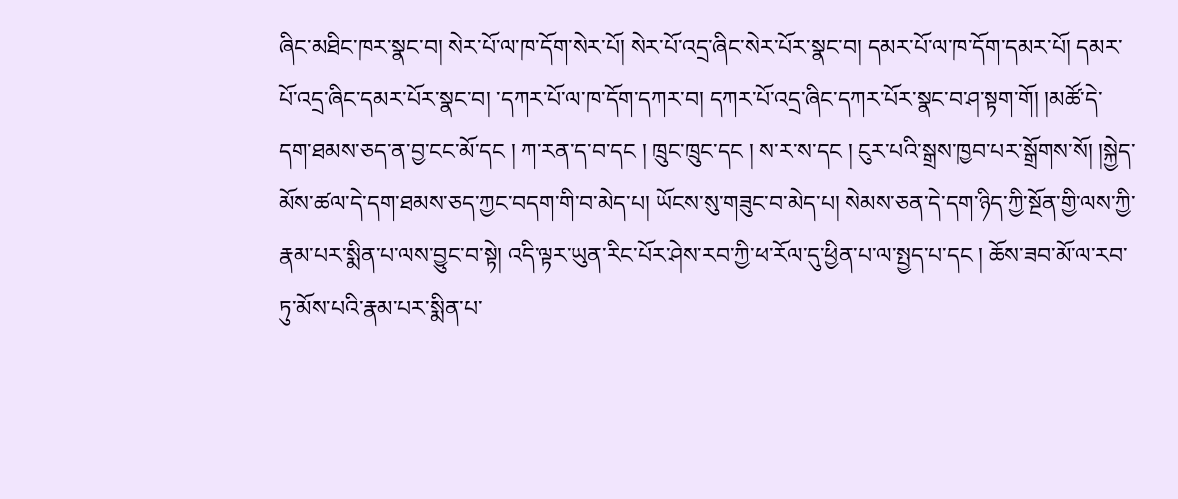ཞིང་མཐིང་ཁར་སྣང་བ། སེར་པོ་ལ་ཁ་དོག་སེར་པོ། སེར་པོ་འདྲ་ཞིང་སེར་པོར་སྣང་བ། དམར་པོ་ལ་ཁ་དོག་དམར་པོ། དམར་པོ་འདྲ་ཞིང་དམར་པོར་སྣང་བ། ་དཀར་པོ་ལ་ཁ་དོག་དཀར་བ། དཀར་པོ་འདྲ་ཞིང་དཀར་པོར་སྣང་བ་ཤ་སྟག་གོ། །མཚོ་དེ་དག་ཐམས་ཅད་ན་བྱ་ངང་མོ་དང ། ཀ་རན་ད་བ་དང ། ཁྲུང་ཁྲུང་དང ། ས་ར་ས་དང ། ངུར་པའི་སྒྲས་ཁྱབ་པར་སྒྲོགས་སོ། །སྐྱེད་མོས་ཚལ་དེ་དག་ཐམས་ཅད་ཀྱང་བདག་གི་བ་མེད་པ། ཡོངས་སུ་གཟུང་བ་མེད་པ། སེམས་ཅན་དེ་དག་ཉིད་ཀྱི་སྔོན་གྱི་ལས་ཀྱི་རྣམ་པར་སྨིན་པ་ལས་བྱུང་བ་སྟེ། འདི་ལྟར་ཡུན་རིང་པོར་ཤེས་རབ་ཀྱི་ཕ་རོལ་དུ་ཕྱིན་པ་ལ་སྤྱད་པ་དང ། ཆོས་ཟབ་མོ་ལ་རབ་ཏུ་མོས་པའི་རྣམ་པར་སྨིན་པ་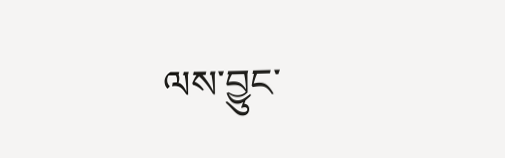ལས་བྱུང་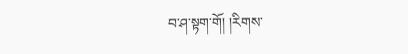བ་ཤ་སྟག་གོ། །རིགས་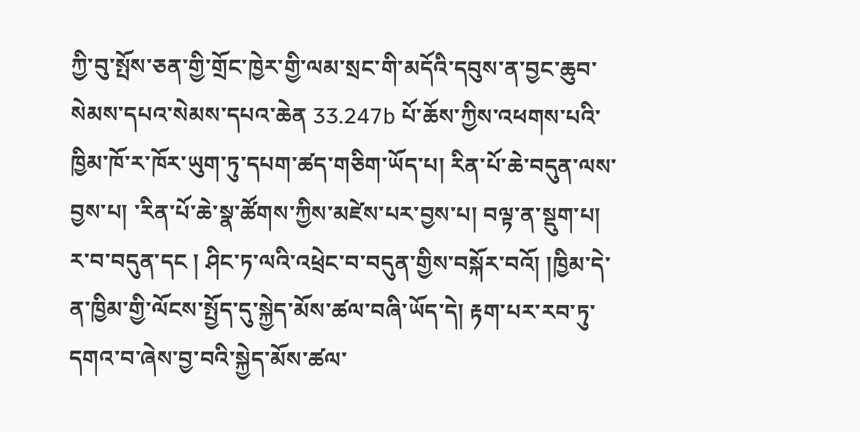ཀྱི་བུ་སྤོས་ཅན་གྱི་གྲོང་ཁྱེར་གྱི་ལམ་སྲང་གི་མདོའི་དབུས་ན་བྱང་ཆུབ་སེམས་དཔའ་སེམས་དཔའ་ཆེན 33.247b པོ་ཆོས་ཀྱིས་འཕགས་པའི་ཁྱིམ་ཁོ་ར་ཁོར་ཡུག་ཏུ་དཔག་ཚད་གཅིག་ཡོད་པ། རིན་པོ་ཆེ་བདུན་ལས་བྱས་པ། ་རིན་པོ་ཆེ་སྣ་ཚོགས་ཀྱིས་མཛེས་པར་བྱས་པ། བལྟ་ན་སྡུག་པ། ར་བ་བདུན་དང ། ཤིང་ཏ་ལའི་འཕྲེང་བ་བདུན་གྱིས་བསྐོར་བའོ། །ཁྱིམ་དེ་ན་ཁྱིམ་གྱི་ལོངས་སྤྱོད་དུ་སྐྱེད་མོས་ཚལ་བཞི་ཡོད་དེ། རྟག་པར་རབ་ཏུ་དགའ་བ་ཞེས་བྱ་བའི་སྐྱེད་མོས་ཚལ་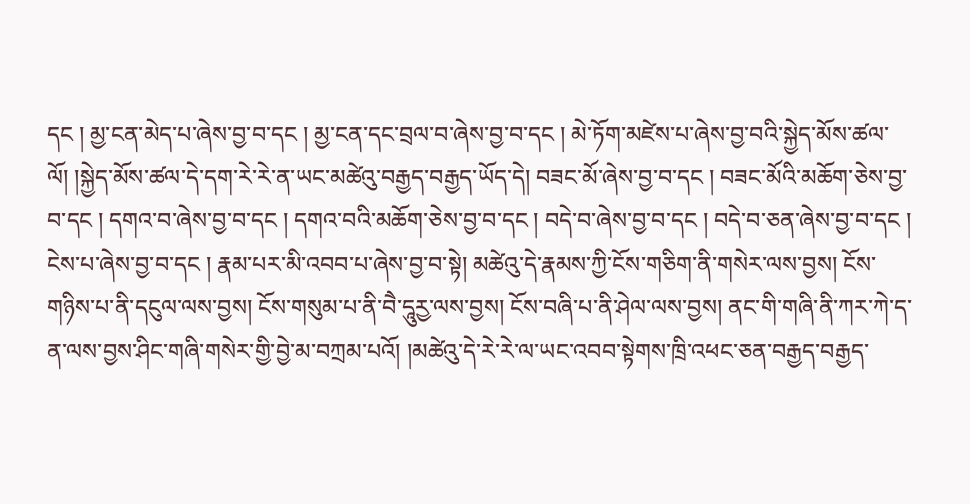དང ། མྱ་ངན་མེད་པ་ཞེས་བྱ་བ་དང ། མྱ་ངན་དང་བྲལ་བ་ཞེས་བྱ་བ་དང ། མེ་ཏོག་མཛེས་པ་ཞེས་བྱ་བའི་སྐྱེད་མོས་ཚལ་ལོ། །སྐྱེད་མོས་ཚལ་དེ་དག་རེ་རེ་ན་ཡང་མཚེའུ་བརྒྱད་བརྒྱད་ཡོད་དེ། བཟང་མོ་ཞེས་བྱ་བ་དང ། བཟང་མོའི་མཆོག་ཅེས་བྱ་བ་དང ། དགའ་བ་ཞེས་བྱ་བ་དང ། དགའ་བའི་མཆོག་ཅེས་བྱ་བ་དང ། བདེ་བ་ཞེས་བྱ་བ་དང ། བདེ་བ་ཅན་ཞེས་བྱ་བ་དང ། ངེས་པ་ཞེས་བྱ་བ་དང ། རྣམ་པར་མི་འབབ་པ་ཞེས་བྱ་བ་སྟེ། མཚེའུ་དེ་རྣམས་ཀྱི་ངོས་གཅིག་ནི་གསེར་ལས་བྱས། ངོས་གཉིས་པ་ནི་དངུལ་ལས་བྱས། ངོས་གསུམ་པ་ནི་བཻ་དཱུརྱ་ལས་བྱས། ངོས་བཞི་པ་ནི་ཤེལ་ལས་བྱས། ནང་གི་གཞི་ནི་ཀར་ཀེ་ད་ན་ལས་བྱས་ཤིང་གཞི་གསེར་གྱི་བྱེ་མ་བཀྲམ་པའོ། །མཚེའུ་དེ་རེ་རེ་ལ་ཡང་འབབ་སྟེགས་ཁྲི་འཕང་ཅན་བརྒྱད་བརྒྱད་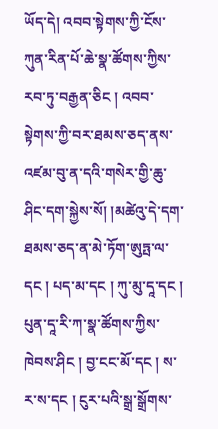ཡོད་དེ། འབབ་སྟེགས་ཀྱི་ངོས་ཀུན་རིན་པོ་ཆེ་སྣ་ཚོགས་ཀྱིས་རབ་ཏུ་བརྒྱན་ཅིང ། འབབ་སྟེགས་ཀྱི་བར་ཐམས་ཅད་ནས་འཛམ་བུ་ན་དའི་གསེར་གྱི་ཆུ་ཤིང་དག་སྐྱེས་སོ། །མཚེའུ་དེ་དག་ཐམས་ཅད་ན་མེ་ཏོག་ཨུཏྤ་ལ་དང ། པད་མ་དང ། ཀུ་མུ་དཱ་དང ། པུན་དཱ་རི་ཀ་སྣ་ཚོགས་ཀྱིས་ཁེབས་ཤིང ། བྱ་ངང་མོ་དང ། ས་ར་ས་དང ། ངུར་པའི་སྒྲ་སྒྲོགས་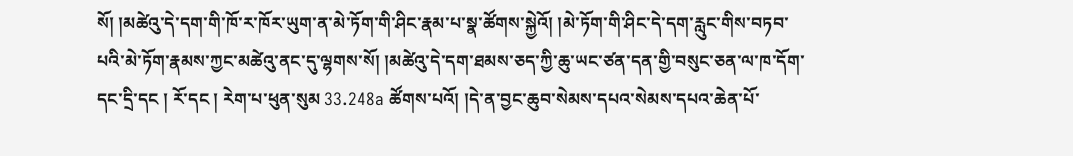སོ། །མཚེའུ་དེ་དག་གི་ཁོ་ར་ཁོར་ཡུག་ན་མེ་ཏོག་གི་ཤིང་རྣམ་པ་སྣ་ཚོགས་སྐྱེའོ། །མེ་ཏོག་གི་ཤིང་དེ་དག་རླུང་གིས་བཏབ་པའི་མེ་ཏོག་རྣམས་ཀྱང་མཚེའུ་ནང་དུ་ལྷགས་སོ། །མཚེའུ་དེ་དག་ཐམས་ཅད་ཀྱི་ཆུ་ཡང་ཙན་དན་གྱི་བསུང་ཅན་ལ་ཁ་དོག་དང་དྲི་དང ། རོ་དང ། རེག་པ་ཕུན་སུམ 33.248a ཚོགས་པའོ། །དེ་ན་བྱང་ཆུབ་སེམས་དཔའ་སེམས་དཔའ་ཆེན་པོ་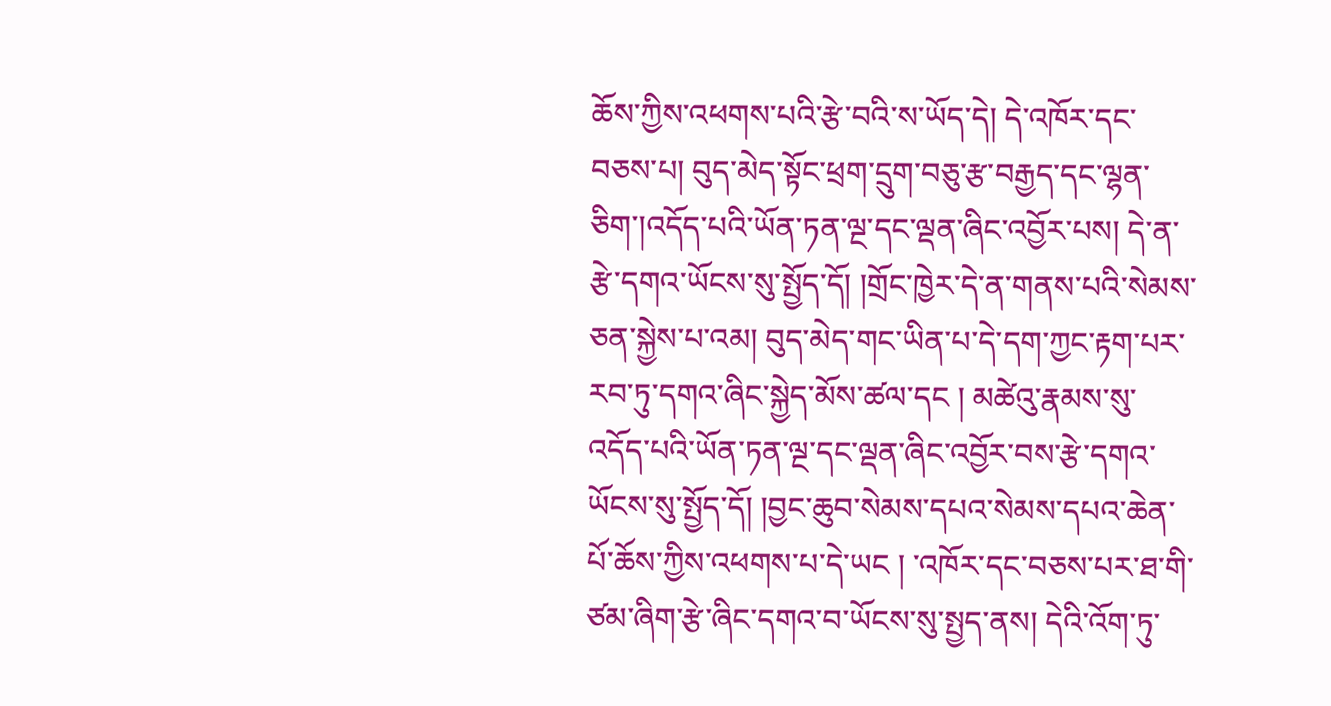ཆོས་ཀྱིས་འཕགས་པའི་རྩེ་བའི་ས་ཡོད་དེ། དེ་འཁོར་དང་བཅས་པ། བུད་མེད་སྟོང་ཕྲག་དྲུག་བཅུ་རྩ་བརྒྱད་དང་ལྷན་ཅིག་།འདོད་པའི་ཡོན་ཏན་ལྔ་དང་ལྡན་ཞིང་འབྱོར་པས། དེ་ན་རྩེ་དགའ་ཡོངས་སུ་སྤྱོད་དོ། །གྲོང་ཁྱེར་དེ་ན་གནས་པའི་སེམས་ཅན་སྐྱེས་པ་འམ། བུད་མེད་གང་ཡིན་པ་དེ་དག་ཀྱང་རྟག་པར་རབ་ཏུ་དགའ་ཞིང་སྐྱེད་མོས་ཚལ་དང ། མཚེའུ་རྣམས་སུ་འདོད་པའི་ཡོན་ཏན་ལྔ་དང་ལྡན་ཞིང་འབྱོར་བས་རྩེ་དགའ་ཡོངས་སུ་སྤྱོད་དོ། །བྱང་ཆུབ་སེམས་དཔའ་སེམས་དཔའ་ཆེན་པོ་ཆོས་ཀྱིས་འཕགས་པ་དེ་ཡང ། ་འཁོར་དང་བཅས་པར་ཐ་གི་ཙམ་ཞིག་རྩེ་ཞིང་དགའ་བ་ཡོངས་སུ་སྤྱད་ནས། དེའི་འོག་ཏུ་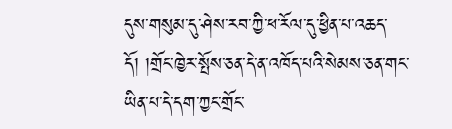དུས་གསུམ་དུ་ཤེས་རབ་ཀྱི་ཕ་རོལ་དུ་ཕྱིན་པ་འཆད་དོ། །གྲོང་ཁྱེར་སྤོས་ཅན་དེ་ན་འཁོད་པའི་སེམས་ཅན་གང་ཡིན་པ་དེ་དག་ཀྱང་གྲོང་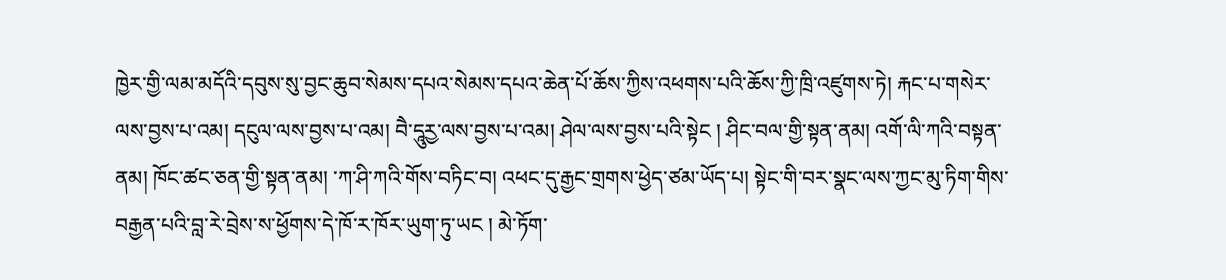ཁྱེར་གྱི་ལམ་མདོའི་དབུས་སུ་བྱང་ཆུབ་སེམས་དཔའ་སེམས་དཔའ་ཆེན་པོ་ཆོས་ཀྱིས་འཕགས་པའི་ཆོས་ཀྱི་ཁྲི་འཛུགས་ཏེ། རྐང་པ་གསེར་ལས་བྱས་པ་འམ། དངུལ་ལས་བྱས་པ་འམ། བཻ་དཱུརྱ་ལས་བྱས་པ་འམ། ཤེལ་ལས་བྱས་པའི་སྟེང ། ཤིང་བལ་གྱི་སྟན་ནམ། འགོ་ལི་ཀའི་བསྟན་ནམ། ཁོང་ཚང་ཅན་གྱི་སྟན་ནམ། ་ཀ་ཤི་ཀའི་གོས་བཏིང་བ། འཕང་དུ་རྒྱང་གྲགས་ཕྱེད་ཙམ་ཡོད་པ། སྟེང་གི་བར་སྣང་ལས་ཀྱང་མུ་ཏིག་གིས་བརྒྱན་པའི་བླ་རེ་བྲེས་ས་ཕྱོགས་དེ་ཁོ་ར་ཁོར་ཡུག་ཏུ་ཡང ། མེ་ཏོག་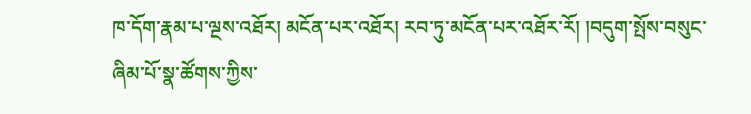ཁ་དོག་རྣམ་པ་ལྔས་འཐོར། མངོན་པར་འཐོར། རབ་ཏུ་མངོན་པར་འཐོར་རོ། །བདུག་སྤོས་བསུང་ཞིམ་པོ་སྣ་ཚོགས་ཀྱིས་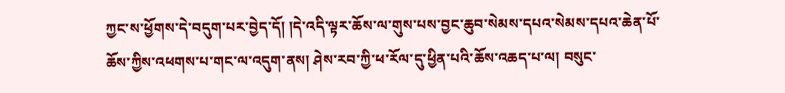ཀྱང་ས་ཕྱོགས་དེ་བདུག་པར་བྱེད་དོ། །དེ་འདི་ལྟར་ཆོས་ལ་གུས་པས་བྱང་ཆུབ་སེམས་དཔའ་སེམས་དཔའ་ཆེན་པོ་ཆོས་ཀྱིས་འཕགས་པ་གང་ལ་འདུག་ནས། ཤེས་རབ་ཀྱི་ཕ་རོལ་དུ་ཕྱིན་པའི་ཆོས་འཆད་པ་ལ། བསུང་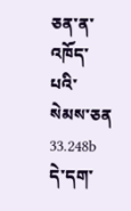ཅན་ན་འཁོད་པའི་སེམས་ཅན 33.248b དེ་དག་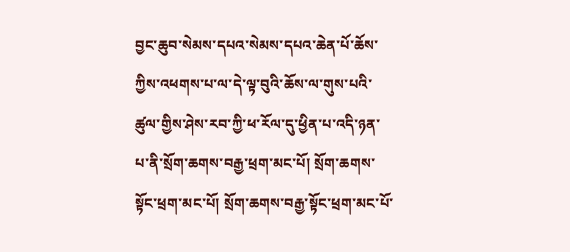བྱང་ཆུབ་སེམས་དཔའ་སེམས་དཔའ་ཆེན་པོ་ཆོས་ཀྱིས་འཕགས་པ་ལ་དེ་ལྟ་བུའི་ཆོས་ལ་གུས་པའི་ཚུལ་གྱིས་ཤེས་རབ་ཀྱི་ཕ་རོལ་དུ་ཕྱིན་པ་འདི་ཉན་པ་ནི་སྲོག་ཆགས་བརྒྱ་ཕྲག་མང་པོ། སྲོག་ཆགས་སྟོང་ཕྲག་མང་པོ། སྲོག་ཆགས་བརྒྱ་སྟོང་ཕྲག་མང་པོ་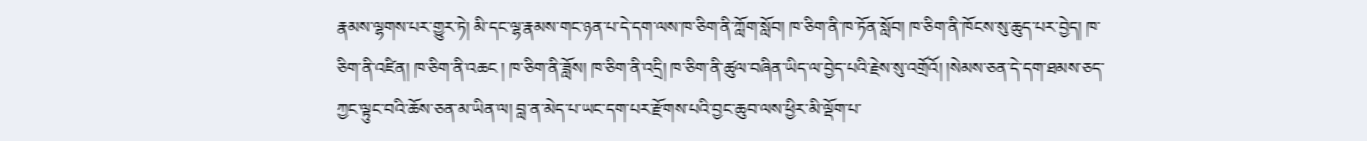རྣམས་ལྷགས་པར་གྱུར་ཏེ། མི་དང་ལྷ་རྣམས་གང་ཉན་པ་དེ་དག་ལས་ཁ་ཅིག་ནི་ཀློག་སློབ། ཁ་ཅིག་ནི་ཁ་ཏོན་སློབ། ཁ་ཅིག་ནི་ཁོངས་སུ་ཆུད་པར་བྱེད། ཁ་ཅིག་ནི་འཛིན། ཁ་ཅིག་ནི་འཆང ། ཁ་ཅིག་ནི་ཟློས། ཁ་ཅིག་ནི་འདྲི། ཁ་ཅིག་ནི་ཚུལ་བཞིན་ཡིད་ལ་བྱེད་པའི་རྗེས་སུ་འགྲོའོ། །སེམས་ཅན་དེ་དག་ཐམས་ཅད་ཀྱང་ལྟུང་བའི་ཆོས་ཅན་མ་ཡིན་ལ། བླ་ན་མེད་པ་ཡང་དག་པར་རྫོགས་པའི་བྱང་ཆུབ་ལས་ཕྱིར་མི་ལྡོག་པ་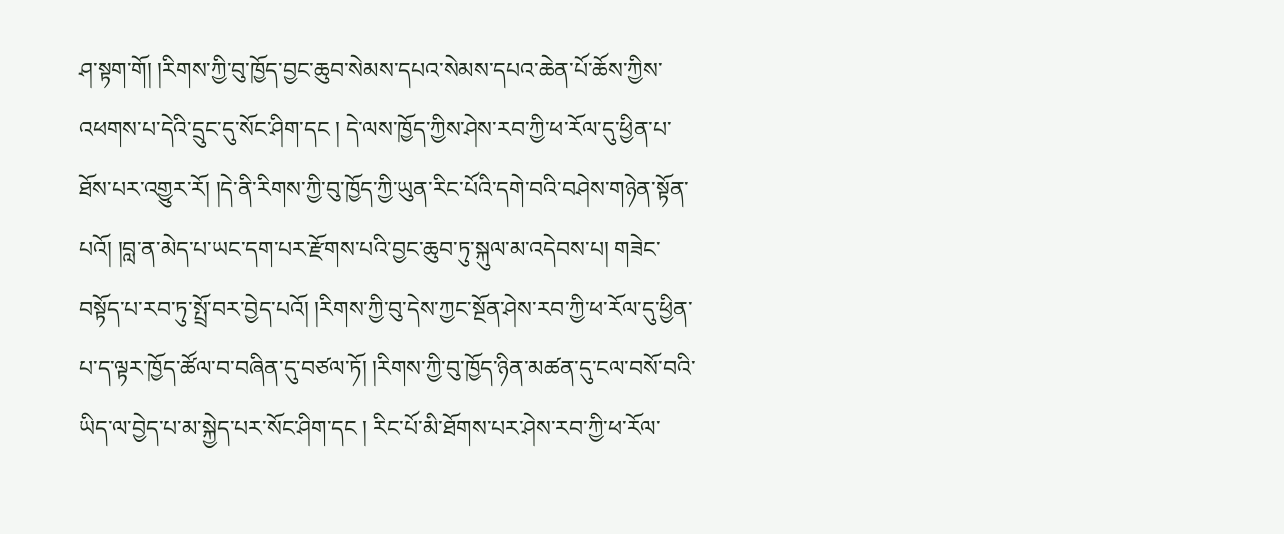ཤ་སྟག་གོ། །རིགས་ཀྱི་བུ་ཁྱོད་བྱང་ཆུབ་སེམས་དཔའ་སེམས་དཔའ་ཆེན་པོ་ཆོས་ཀྱིས་འཕགས་པ་དེའི་དྲུང་དུ་སོང་ཤིག་དང ། དེ་ལས་ཁྱོད་ཀྱིས་ཤེས་རབ་ཀྱི་ཕ་རོལ་དུ་ཕྱིན་པ་ཐོས་པར་འགྱུར་རོ། །དེ་ནི་རིགས་ཀྱི་བུ་ཁྱོད་ཀྱི་ཡུན་རིང་པོའི་དགེ་བའི་བཤེས་གཉེན་སྟོན་པའོ། །བླ་ན་མེད་པ་ཡང་དག་པར་རྫོགས་པའི་བྱང་ཆུབ་ཏུ་སྐུལ་མ་འདེབས་པ། གཟེང་བསྟོད་པ་རབ་ཏུ་སྤྲོ་བར་བྱེད་པའོ། །རིགས་ཀྱི་བུ་དེས་ཀྱང་སྔོན་ཤེས་རབ་ཀྱི་ཕ་རོལ་དུ་ཕྱིན་པ་ད་ལྟར་ཁྱོད་ཚོལ་བ་བཞིན་དུ་བཙལ་ཏོ། །རིགས་ཀྱི་བུ་ཁྱོད་ཉིན་མཚན་དུ་ངལ་བསོ་བའི་ཡིད་ལ་བྱེད་པ་མ་སྐྱེད་པར་སོང་ཤིག་དང ། རིང་པོ་མི་ཐོགས་པར་ཤེས་རབ་ཀྱི་ཕ་རོལ་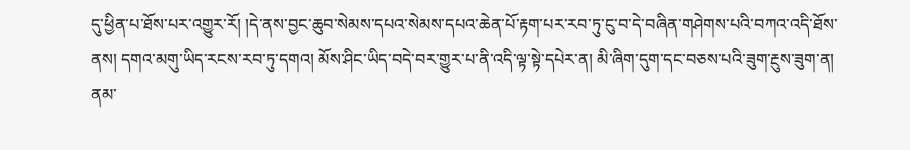དུ་ཕྱིན་པ་ཐོས་པར་འགྱུར་རོ། །དེ་ནས་བྱང་ཆུབ་སེམས་དཔའ་སེམས་དཔའ་ཆེན་པོ་རྟག་པར་རབ་ཏུ་ངུ་བ་དེ་བཞིན་གཤེགས་པའི་བཀའ་འདི་ཐོས་ནས། དགའ་མགུ་ཡིད་རངས་རབ་ཏུ་དགའ། མོས་ཤིང་ཡིད་བདེ་བར་གྱུར་པ་ནི་འདི་ལྟ་སྟེ་དཔེར་ན། མི་ཞིག་དུག་དང་བཅས་པའི་ཟུག་རྔུས་ཟུག་ན། ནམ་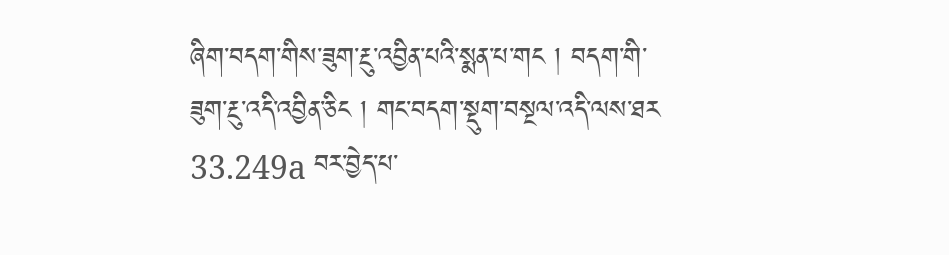ཞིག་བདག་གིས་ཟུག་རྔུ་འབྱིན་པའི་སྨན་པ་གང ། བདག་གི་ཟུག་རྔུ་འདི་འབྱིན་ཅིང ། གང་བདག་སྡུག་བསྔལ་འདི་ལས་ཐར 33.249a བར་བྱེད་པ་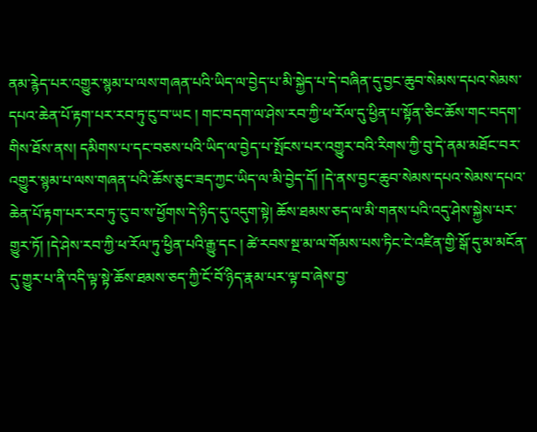ནམ་རྙེད་པར་འགྱུར་སྙམ་པ་ལས་གཞན་པའི་ཡིད་ལ་བྱེད་པ་མི་སྐྱེད་པ་དེ་བཞིན་དུ་བྱང་ཆུབ་སེམས་དཔའ་སེམས་དཔའ་ཆེན་པོ་རྟག་པར་རབ་ཏུ་ངུ་བ་ཡང ། གང་བདག་ལ་ཤེས་རབ་ཀྱི་ཕ་རོལ་དུ་ཕྱིན་པ་སྟོན་ཅིང་ཆོས་གང་བདག་གིས་ཐོས་ནས། དམིགས་པ་དང་བཅས་པའི་ཡིད་ལ་བྱེད་པ་སྤོངས་པར་འགྱུར་བའི་རིགས་ཀྱི་བུ་དེ་ནམ་མཐོང་བར་འགྱུར་སྙམ་པ་ལས་གཞན་པའི་ཆོས་ཅུང་ཟད་ཀྱང་ཡིད་ལ་མི་བྱེད་དོ། །དེ་ནས་བྱང་ཆུབ་སེམས་དཔའ་སེམས་དཔའ་ཆེན་པོ་རྟག་པར་རབ་ཏུ་ངུ་བ་ས་ཕྱོགས་དེ་ཉིད་དུ་འདུག་སྟེ། ཆོས་ཐམས་ཅད་ལ་མི་གནས་པའི་འདུ་ཤེས་སྐྱེས་པར་གྱུར་ཏོ། །དེ་ཤེས་རབ་ཀྱི་ཕ་རོལ་ཏུ་ཕྱིན་པའི་རྒྱུ་དང ། ཚེ་རབས་སྔ་མ་ལ་གོམས་པས་ཏིང་ངེ་འཛིན་གྱི་སྒོ་དུ་མ་མངོན་དུ་གྱུར་པ་ནི་འདི་ལྟ་སྟེ་ཆོས་ཐམས་ཅད་ཀྱི་ངོ་བོ་ཉིད་རྣམ་པར་ལྟ་བ་ཞེས་བྱ་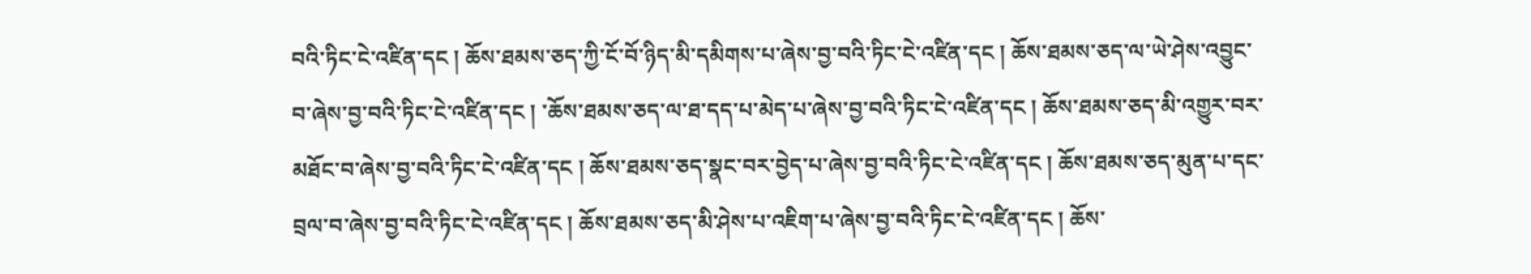བའི་ཏིང་ངེ་འཛིན་དང ། ཆོས་ཐམས་ཅད་ཀྱི་ངོ་བོ་ཉིད་མི་དམིགས་པ་ཞེས་བྱ་བའི་ཏིང་ངེ་འཛིན་དང ། ཆོས་ཐམས་ཅད་ལ་ཡེ་ཤེས་འབྱུང་བ་ཞེས་བྱ་བའི་ཏིང་ངེ་འཛིན་དང ། ་ཆོས་ཐམས་ཅད་ལ་ཐ་དད་པ་མེད་པ་ཞེས་བྱ་བའི་ཏིང་ངེ་འཛིན་དང ། ཆོས་ཐམས་ཅད་མི་འགྱུར་བར་མཐོང་བ་ཞེས་བྱ་བའི་ཏིང་ངེ་འཛིན་དང ། ཆོས་ཐམས་ཅད་སྣང་བར་བྱེད་པ་ཞེས་བྱ་བའི་ཏིང་ངེ་འཛིན་དང ། ཆོས་ཐམས་ཅད་མུན་པ་དང་བྲལ་བ་ཞེས་བྱ་བའི་ཏིང་ངེ་འཛིན་དང ། ཆོས་ཐམས་ཅད་མི་ཤེས་པ་འཇིག་པ་ཞེས་བྱ་བའི་ཏིང་ངེ་འཛིན་དང ། ཆོས་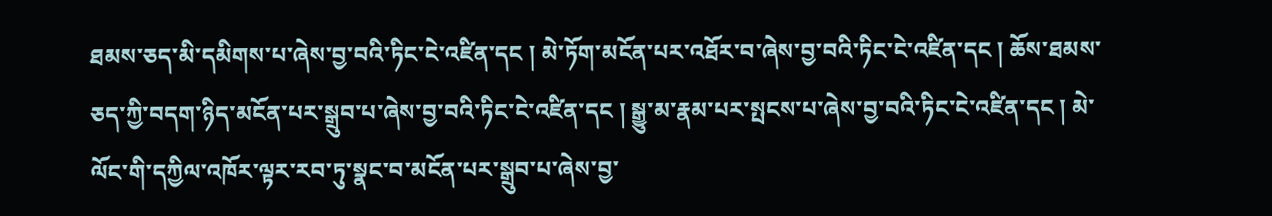ཐམས་ཅད་མི་དམིགས་པ་ཞེས་བྱ་བའི་ཏིང་ངེ་འཛིན་དང ། མེ་ཏོག་མངོན་པར་འཐོར་བ་ཞེས་བྱ་བའི་ཏིང་ངེ་འཛིན་དང ། ཆོས་ཐམས་ཅད་ཀྱི་བདག་ཉིད་མངོན་པར་སྒྲུབ་པ་ཞེས་བྱ་བའི་ཏིང་ངེ་འཛིན་དང ། སྒྱུ་མ་རྣམ་པར་སྤངས་པ་ཞེས་བྱ་བའི་ཏིང་ངེ་འཛིན་དང ། མེ་ལོང་གི་དཀྱིལ་འཁོར་ལྟར་རབ་ཏུ་སྣང་བ་མངོན་པར་སྒྲུབ་པ་ཞེས་བྱ་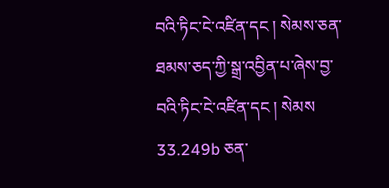བའི་ཏིང་ངེ་འཛིན་དང ། སེམས་ཅན་ཐམས་ཅད་ཀྱི་སྒྲ་འབྱིན་པ་ཞེས་བྱ་བའི་ཏིང་ངེ་འཛིན་དང ། སེམས 33.249b ཅན་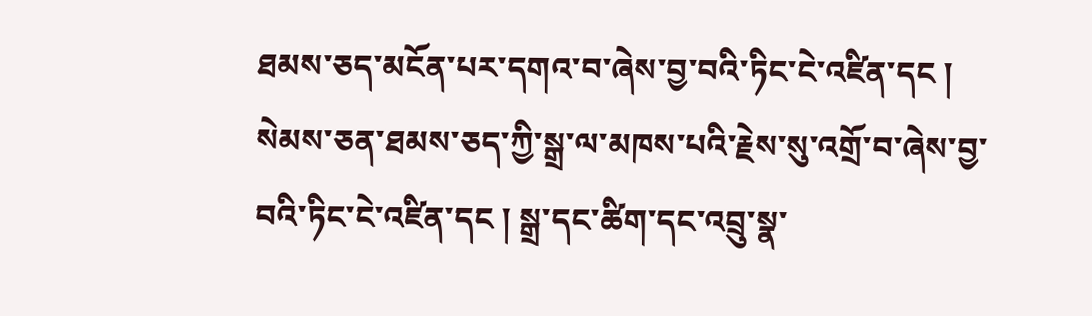ཐམས་ཅད་མངོན་པར་དགའ་བ་ཞེས་བྱ་བའི་ཏིང་ངེ་འཛིན་དང ། སེམས་ཅན་ཐམས་ཅད་ཀྱི་སྒྲ་ལ་མཁས་པའི་རྗེས་སུ་འགྲོ་བ་ཞེས་བྱ་བའི་ཏིང་ངེ་འཛིན་དང ། སྒྲ་དང་ཚིག་དང་འབྲུ་སྣ་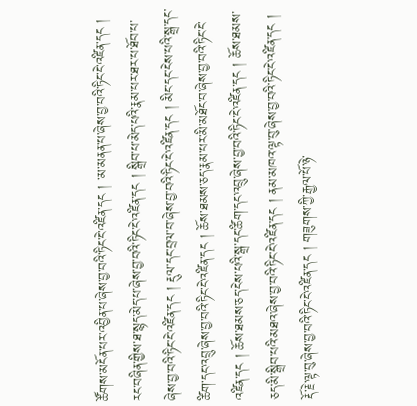ཚོགས་མངོན་པར་འབྱིན་པ་ཞེས་བྱ་བའི་ཏིང་ངེ་འཛིན་དང ། ་མ་མནན་པ་ཞེས་བྱ་བའི་ཏིང་ངེ་འཛིན་དང ། རང་བཞིན་གྱིས་ཐ་སྙད་མེད་པ་ཞེས་བྱ་བའི་ཏིང་ངེ་འཛིན་དང ། སྒྲིབ་པ་མེད་པའི་རྣམ་པར་ཐར་པ་ཐོབ་པ་ཞེས་བྱ་བའི་ཏིང་ངེ་འཛིན་དང ། རྡུལ་དང་བྲལ་བ་ཞེས་བྱ་བའི་ཏིང་ངེ་འཛིན་དང ། མིང་དང་ངེས་པའི་སྒྲ་དང་ཚིག་དང་འབྲུ་ཞེས་བྱ་བའི་ཏིང་ངེ་འཛིན་དང ། ཆོས་ཐམས་ཅད་རྣམ་པར་མི་མཐོང་བ་ཞེས་བྱ་བའི་ཏིང་ངེ་འཛིན་དང ། ཆོས་ཐམས་ཅད་ངེས་པའི་སྒྲ་དང་ཚིག་དང་འབྲུ་ཞེས་བྱ་བའི་ཏིང་ངེ་འཛིན་དང ། ཆོས་ཐམས་ཅད་མི་སྒྲིབ་པའི་མཐའ་ཞེས་བྱ་བའི་ཏིང་ངེ་འཛིན་དང ། ནམ་མཁའ་ལྟ་བུ་ཞེས་བྱ་བའི་ཏིང་ངེ་འཛིན་དང ། རྡོ་རྗེ་ལྟ་བུ་ཞེས་བྱ་བའི་ཏིང་ངེ་འཛིན་དང ། གཟུགས་ཀྱི་རྒྱལ་པོ་ཉེ་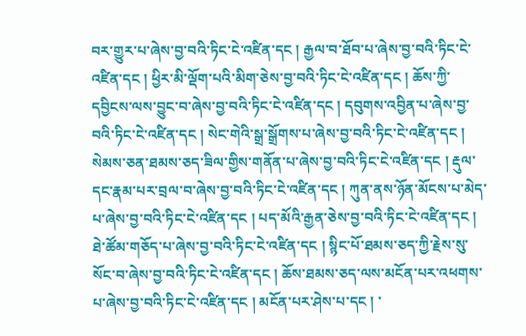བར་གྱུར་པ་ཞེས་བྱ་བའི་ཏིང་ངེ་འཛིན་དང ། རྒྱལ་བ་ཐོབ་པ་ཞེས་བྱ་བའི་ཏིང་ངེ་འཛིན་དང ། ཕྱིར་མི་ལྡོག་པའི་མིག་ཅེས་བྱ་བའི་ཏིང་ངེ་འཛིན་དང ། ཆོས་ཀྱི་དབྱིངས་ལས་བྱུང་བ་ཞེས་བྱ་བའི་ཏིང་ངེ་འཛིན་དང ། དབུགས་འབྱིན་པ་ཞེས་བྱ་བའི་ཏིང་ངེ་འཛིན་དང ། སེང་གེའི་སྒྲ་སྒྲོགས་པ་ཞེས་བྱ་བའི་ཏིང་ངེ་འཛིན་དང ། སེམས་ཅན་ཐམས་ཅད་ཟིལ་གྱིས་གནོན་པ་ཞེས་བྱ་བའི་ཏིང་ངེ་འཛིན་དང ། རྡུལ་དང་རྣམ་པར་བྲལ་བ་ཞེས་བྱ་བའི་ཏིང་ངེ་འཛིན་དང ། ཀུན་ནས་ཉོན་མོངས་པ་མེད་པ་ཞེས་བྱ་བའི་ཏིང་ངེ་འཛིན་དང ། པད་མོའི་རྒྱན་ཅེས་བྱ་བའི་ཏིང་ངེ་འཛིན་དང ། ཐེ་ཚོམ་གཅོད་པ་ཞེས་བྱ་བའི་ཏིང་ངེ་འཛིན་དང ། སྙིང་པོ་ཐམས་ཅད་ཀྱི་རྗེས་སུ་སོང་བ་ཞེས་བྱ་བའི་ཏིང་ངེ་འཛིན་དང ། ཆོས་ཐམས་ཅད་ལས་མངོན་པར་འཕགས་པ་ཞེས་བྱ་བའི་ཏིང་ངེ་འཛིན་དང ། མངོན་པར་ཤེས་པ་དང ། ་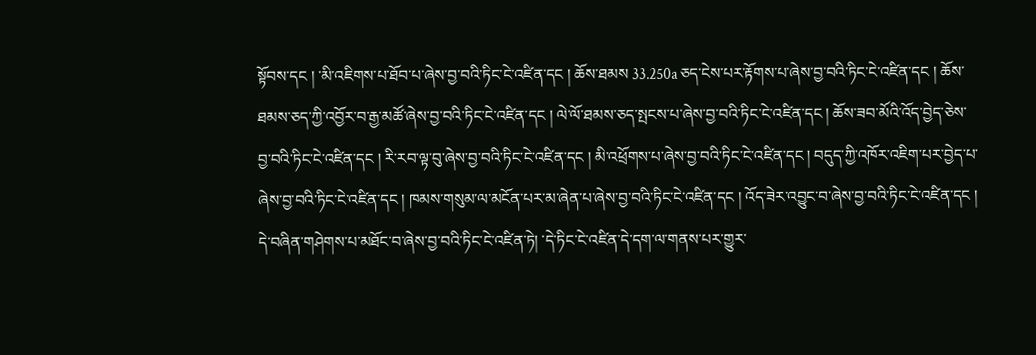སྟོབས་དང ། ་མི་འཇིགས་པ་ཐོབ་པ་ཞེས་བྱ་བའི་ཏིང་ངེ་འཛིན་དང ། ཆོས་ཐམས 33.250a ཅད་ངེས་པར་རྟོགས་པ་ཞེས་བྱ་བའི་ཏིང་ངེ་འཛིན་དང ། ཆོས་ཐམས་ཅད་ཀྱི་འབྱོར་བ་རྒྱ་མཚོ་ཞེས་བྱ་བའི་ཏིང་ངེ་འཛིན་དང ། ལེ་ལོ་ཐམས་ཅད་སྤངས་པ་ཞེས་བྱ་བའི་ཏིང་ངེ་འཛིན་དང ། ཆོས་ཟབ་མོའི་འོད་བྱེད་ཅེས་བྱ་བའི་ཏིང་ངེ་འཛིན་དང ། རི་རབ་ལྟ་བུ་ཞེས་བྱ་བའི་ཏིང་ངེ་འཛིན་དང ། མི་འཕྲོགས་པ་ཞེས་བྱ་བའི་ཏིང་ངེ་འཛིན་དང ། བདུད་ཀྱི་འཁོར་འཇིག་པར་བྱེད་པ་ཞེས་བྱ་བའི་ཏིང་ངེ་འཛིན་དང ། ཁམས་གསུམ་ལ་མངོན་པར་མ་ཞེན་པ་ཞེས་བྱ་བའི་ཏིང་ངེ་འཛིན་དང ། འོད་ཟེར་འབྱུང་བ་ཞེས་བྱ་བའི་ཏིང་ངེ་འཛིན་དང ། དེ་བཞིན་གཤེགས་པ་མཐོང་བ་ཞེས་བྱ་བའི་ཏིང་ངེ་འཛིན་ཏེ། ་དེ་ཏིང་ངེ་འཛིན་དེ་དག་ལ་གནས་པར་གྱུར་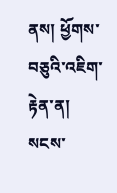ནས། ཕྱོགས་བཅུའི་འཇིག་རྟེན་ན། སངས་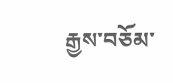རྒྱས་བཅོམ་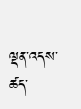ལྡན་འདས་ཚད་